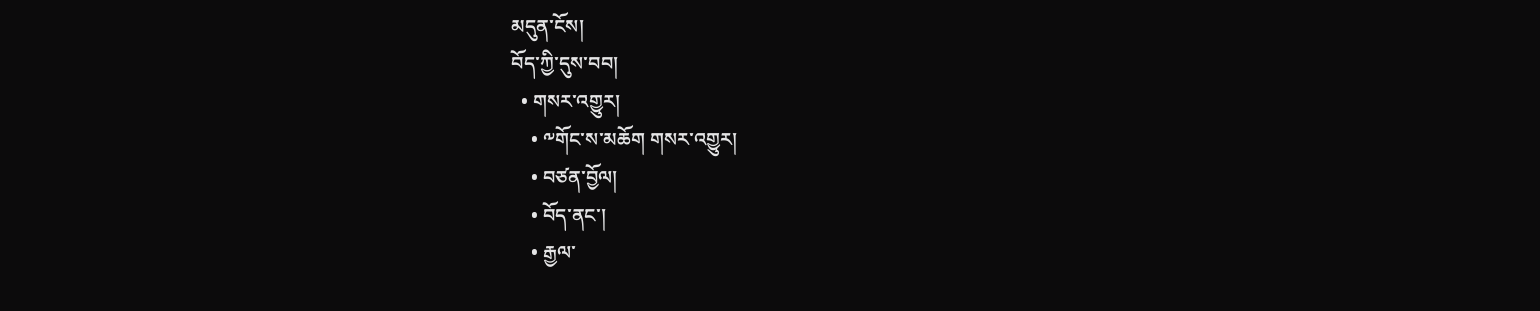མདུན་ངོས།
བོད་ཀྱི་དུས་བབ།
  • གསར་འགྱུར།
    • ༸གོང་ས་མཆོག གསར་འགྱུར།
    • བཙན་བྱོལ།
    • བོད་ནང་།
    • རྒྱལ་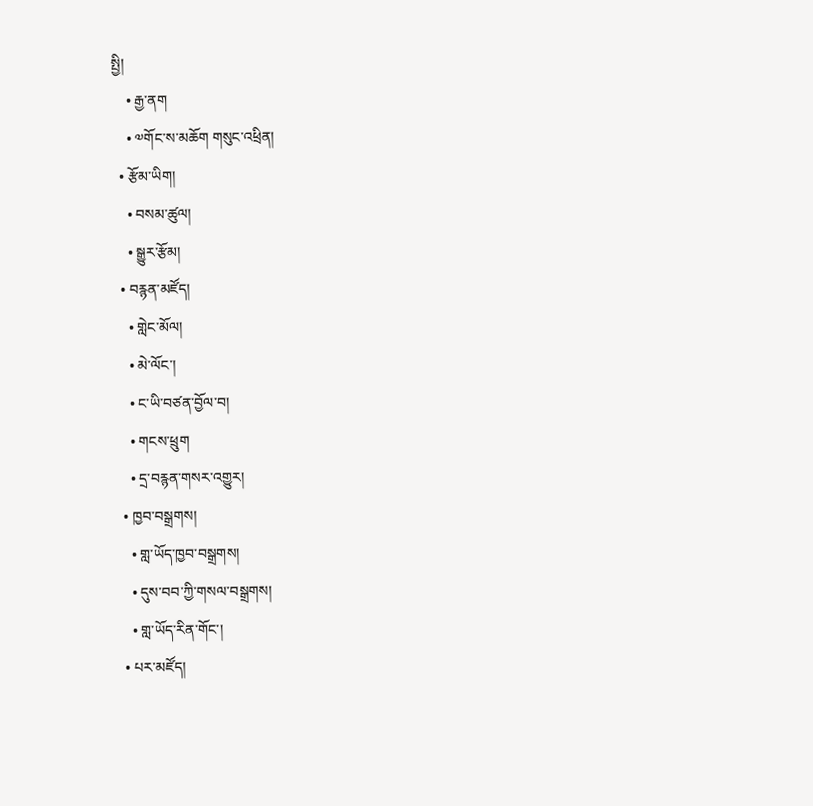སྤྱི།
    • རྒྱ་ནག
    • ༧གོང་ས་མཆོག གསུང་འཕྲིན།
  • རྩོམ་ཡིག།
    • བསམ་ཚུལ།
    • སྒྱུར་རྩོམ།
  • བརྙན་མཛོད།
    • གླེང་མོལ།
    • མེ་ལོང་།
    • ང་ཡི་བཙན་བྱོལ་བ།
    • གངས་ཕྲུག
    • དྲ་བརྙན་གསར་འགྱུར།
  • ཁྱབ་བསྒྲགས།
    • གླ་ཡོད་ཁྱབ་བསྒྲགས།
    • དུས་བབ་ཀྱི་གསལ་བསྒྲགས།
    • གླ་ཡོད་རིན་གོང་།
  • པར་མཛོད།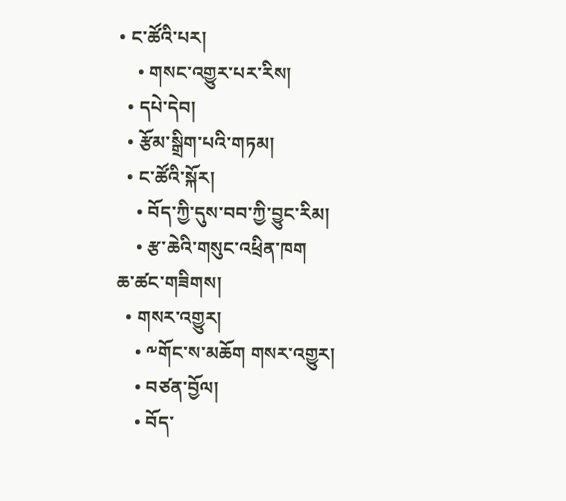• ང་ཚོའི་པར།
    • གསང་འགྱུར་པར་རིས།
  • དཔེ་དེབ།
  • རྩོམ་སྒྲིག་པའི་གཏམ།
  • ང་ཚོའི་སྐོར།
    • བོད་ཀྱི་དུས་བབ་ཀྱི་བྱུང་རིམ།
    • རྩ་ཆེའི་གསུང་འཕྲིན་ཁག
ཆ་ཚང་གཟིགས།
  • གསར་འགྱུར།
    • ༸གོང་ས་མཆོག གསར་འགྱུར།
    • བཙན་བྱོལ།
    • བོད་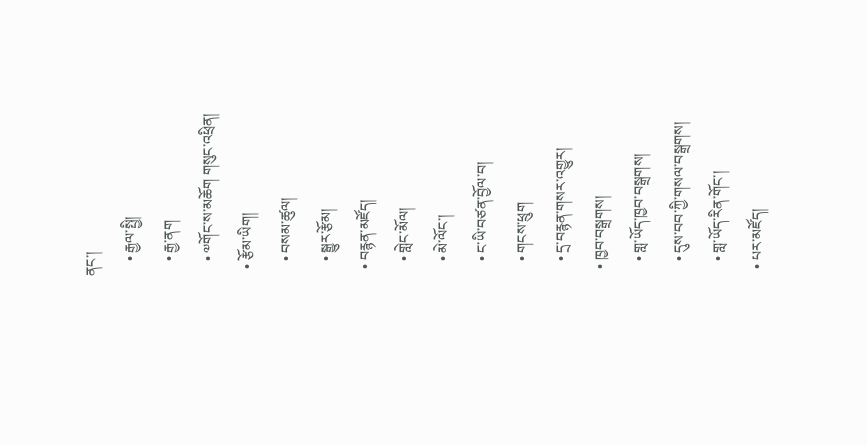ནང་།
    • རྒྱལ་སྤྱི།
    • རྒྱ་ནག
    • ༧གོང་ས་མཆོག གསུང་འཕྲིན།
  • རྩོམ་ཡིག།
    • བསམ་ཚུལ།
    • སྒྱུར་རྩོམ།
  • བརྙན་མཛོད།
    • གླེང་མོལ།
    • མེ་ལོང་།
    • ང་ཡི་བཙན་བྱོལ་བ།
    • གངས་ཕྲུག
    • དྲ་བརྙན་གསར་འགྱུར།
  • ཁྱབ་བསྒྲགས།
    • གླ་ཡོད་ཁྱབ་བསྒྲགས།
    • དུས་བབ་ཀྱི་གསལ་བསྒྲགས།
    • གླ་ཡོད་རིན་གོང་།
  • པར་མཛོད།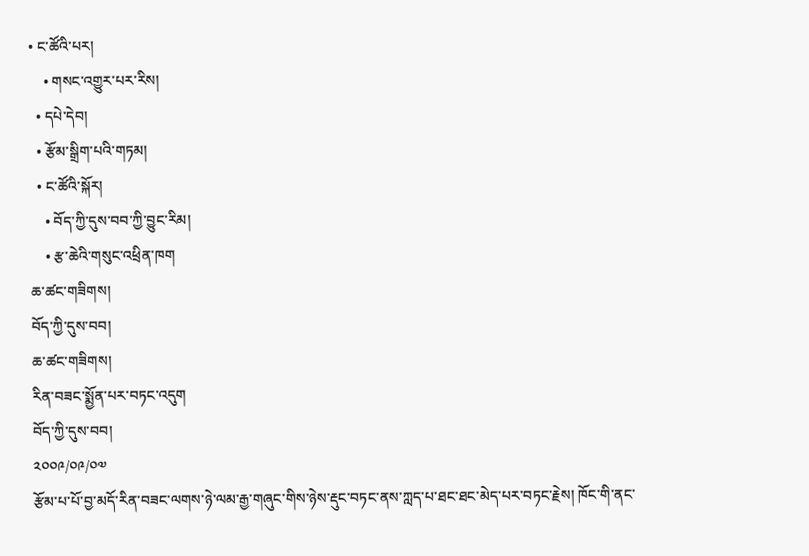• ང་ཚོའི་པར།
    • གསང་འགྱུར་པར་རིས།
  • དཔེ་དེབ།
  • རྩོམ་སྒྲིག་པའི་གཏམ།
  • ང་ཚོའི་སྐོར།
    • བོད་ཀྱི་དུས་བབ་ཀྱི་བྱུང་རིམ།
    • རྩ་ཆེའི་གསུང་འཕྲིན་ཁག
ཆ་ཚང་གཟིགས།
བོད་ཀྱི་དུས་བབ།
ཆ་ཚང་གཟིགས།
རིན་བཟང་སྨྱོན་པར་བཏང་འདུག
བོད་ཀྱི་དུས་བབ།
༢༠༠༩/༠༩/༠༧
རྩོམ་པ་པོ་བྱ་མདོ་རིན་བཟང་ལགས་ཉེ་ལམ་རྒྱ་གཞུང་གིས་ཉེས་རྡུང་བཏང་ནས་ཀླད་པ་ཐང་ཐང་མེད་པར་བཏང་རྗེས། ཁོང་གི་ནང་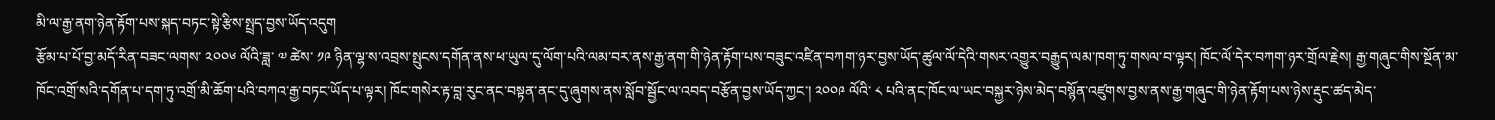མི་ལ་རྒྱ་ནག་ཉེན་རྟོག་པས་སྐད་བཏང་སྟེ་རྩིས་སྤྲད་བྱས་ཡོད་འདུག
རྩོམ་པ་པོ་བྱ་མདོ་རིན་བཟང་ལགས་ ༢༠༠༦ ལོའི་ཟླ་ ༧ ཚེས་ ༡༩ ཉིན་ལྷ་ས་འབྲས་སྤུངས་དགོན་ནས་ཕ་ཡུལ་དུ་ལོག་པའི་ལམ་བར་ནས་རྒྱ་ནག་གི་ཉེན་རྟོག་པས་བཟུང་འཛིན་བཀག་ཉར་བྱས་ཡོད་ཚུལ་ལོ་དེའི་གསར་འགྱུར་བརྒྱུད་ལམ་ཁག་ཏུ་གསལ་བ་ལྟར། ཁོང་ལོ་དེར་བཀག་ཉར་གྲོལ་རྗེས། རྒྱ་གཞུང་གིས་སྔོན་མ་ཁོང་འགྲོ་སའི་དགོན་པ་དག་ཏུ་འགྲོ་མི་ཆོག་པའི་བཀའ་རྒྱ་བཏང་ཡོད་པ་ལྟར། ཁོང་གསེར་རྟ་བླ་རུང་ནང་བསྟན་ནང་དུ་ཞུགས་ནས་སློབ་སྦྱོང་ལ་འབད་བརྩོན་བྱས་ཡོད་ཀྱང་། ༢༠༠༩ ལོའི་ ༨ པའི་ནང་ཁོང་ལ་ཡང་བསྐྱར་ཉེས་མེད་བསྙོན་འཛུགས་བྱས་ནས་རྒྱ་གཞུང་གི་ཉེན་རྟོག་པས་ཉེས་རྡུང་ཚད་མེད་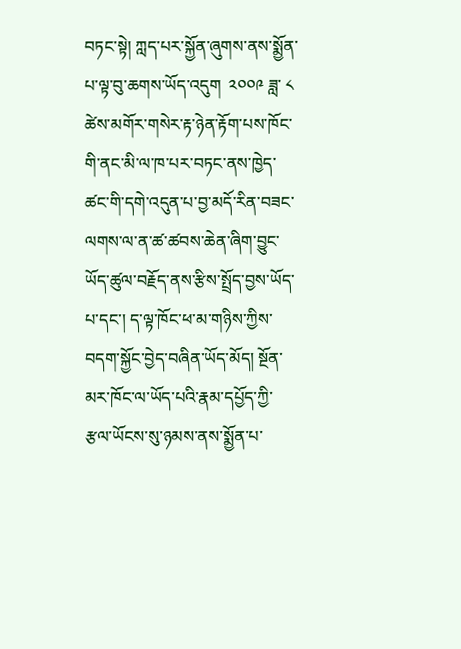བཏང་སྟེ། ཀླད་པར་སྐྱོན་ཞུགས་ནས་སྨྱོན་པ་ལྟ་བུ་ཆགས་ཡོད་འདུག  ༢༠༠༩ ཟླ་ ༨ ཚེས་མགོར་གསེར་རྟ་ཉེན་རྟོག་པས་ཁོང་གི་ནང་མི་ལ་ཁ་པར་བཏང་ནས་ཁྱེད་ཚང་གི་དགེ་འདུན་པ་བྱ་མདོ་རིན་བཟང་ལགས་ལ་ན་ཚ་ཚབས་ཆེན་ཞིག་བྱུང་ཡོད་ཚུལ་བརྗོད་ནས་རྩིས་སྤྲོད་བྱས་ཡོད་པ་དང་། ད་ལྟ་ཁོང་ཕ་མ་གཉིས་ཀྱིས་བདག་སྐྱོང་བྱེད་བཞིན་ཡོད་མོད། སྔོན་མར་ཁོང་ལ་ཡོད་པའི་རྣམ་དཔྱོད་ཀྱི་རྩལ་ཡོངས་སུ་ཉམས་ནས་སྨྱོན་པ་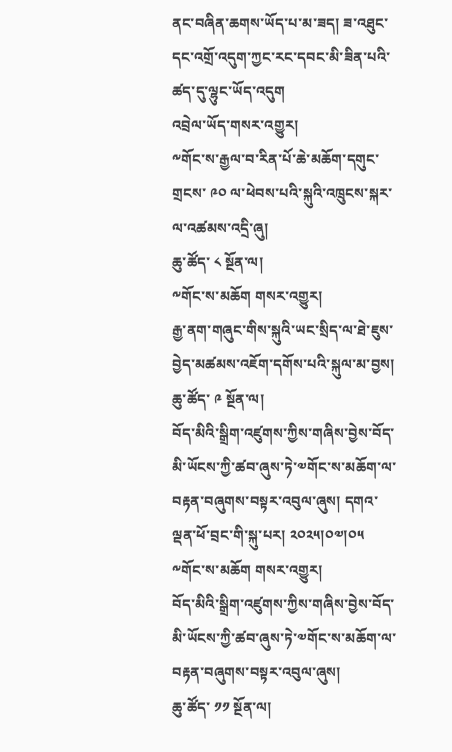ནང་བཞིན་ཆགས་ཡོད་པ་མ་ཟད། ཟ་འཐུང་དང་འགྲོ་འདུག་ཀྱང་རང་དབང་མི་ཟིན་པའི་ཚད་དུ་ལྷུང་ཡོད་འདུག
འབྲེལ་ཡོད་གསར་འགྱུར།
༸གོང་ས་རྒྱལ་བ་རིན་པོ་ཆེ་མཆོག་དགུང་གྲངས་ ༩༠ ལ་ཕེབས་པའི་སྐུའི་འཁྲུངས་སྐར་ལ་འཚམས་འདྲི་ཞུ།
ཆུ་ཚོད་ ༨ སྔོན་ལ།
༸གོང་ས་མཆོག གསར་འགྱུར།
རྒྱ་ནག་གཞུང་གིས་སྐུའི་ཡང་སྲིད་ལ་ཐེ་ཇུས་བྱེད་མཚམས་འཇོག་དགོས་པའི་སྐུལ་མ་བྱས།
ཆུ་ཚོད་ ༩ སྔོན་ལ།
བོད་མིའི་སྒྲིག་འཛུགས་ཀྱིས་གཞིས་བྱེས་བོད་མི་ཡོངས་ཀྱི་ཚབ་ཞུས་ཏེ་༧གོང་ས་མཆོག་ལ་བརྟན་བཞུགས་བསྟར་འབུལ་ཞུས། དགའ་ལྡན་ཕོ་བྲང་གི་སྐུ་པར། ༢༠༢༥།༠༧།༠༥
༸གོང་ས་མཆོག གསར་འགྱུར།
བོད་མིའི་སྒྲིག་འཛུགས་ཀྱིས་གཞིས་བྱེས་བོད་མི་ཡོངས་ཀྱི་ཚབ་ཞུས་ཏེ་༧གོང་ས་མཆོག་ལ་བརྟན་བཞུགས་བསྟར་འབུལ་ཞུས།
ཆུ་ཚོད་ ༡༡ སྔོན་ལ།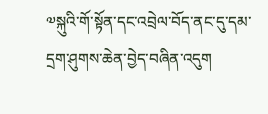༧སྐུའི་གོ་སྟོན་དང་འབྲེལ་བོད་ནང་དུ་དམ་དྲག་ཤུགས་ཆེན་བྱེད་བཞིན་འདུག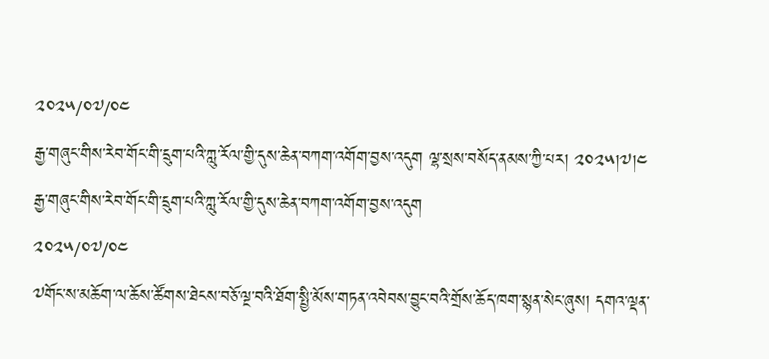༢༠༢༥/༠༧/༠༤
རྒྱ་གཞུང་གིས་རེབ་གོང་གི་དྲུག་པའི་ཀླུ་རོལ་གྱི་དུས་ཆེན་བཀག་འགོག་བྱས་འདུག ལྷ་སྲས་བསོད་ནམས་ཀྱི་པར། ༢༠༢༥།༧།༤
རྒྱ་གཞུང་གིས་རེབ་གོང་གི་དྲུག་པའི་ཀླུ་རོལ་གྱི་དུས་ཆེན་བཀག་འགོག་བྱས་འདུག
༢༠༢༥/༠༧/༠༤
༧གོང་ས་མཆོག་ལ་ཆོས་ཚོགས་ཐེངས་བཅོ་ལྔ་བའི་ཐོག་སྤྱི་མོས་གཏན་འབེབས་བྱུང་བའི་གྲོས་ཆོད་ཁག་སྙན་སེང་ཞུས། དགའ་ལྡན་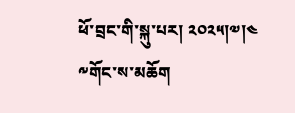ཕོ་བྲང་གི་སྐུ་པར། ༢༠༢༥།༧།༤
༸གོང་ས་མཆོག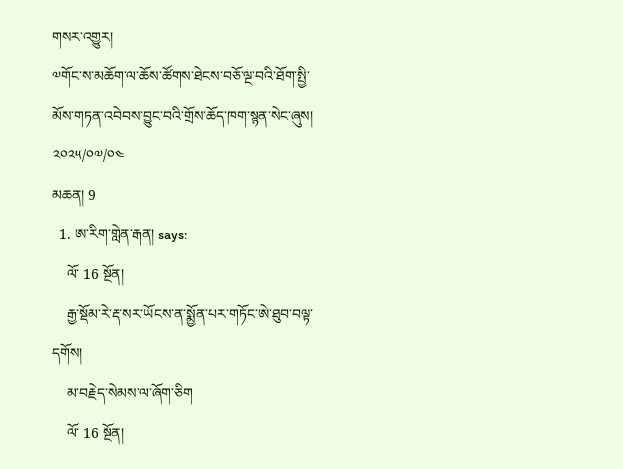གསར་འགྱུར།
༧གོང་ས་མཆོག་ལ་ཆོས་ཚོགས་ཐེངས་བཅོ་ལྔ་བའི་ཐོག་སྤྱི་མོས་གཏན་འབེབས་བྱུང་བའི་གྲོས་ཆོད་ཁག་སྙན་སེང་ཞུས།
༢༠༢༥/༠༧/༠༤
མཆན། 9
  1. ཨ་རིག་གླེན་རྒན། says:
    ལོ་ 16 སྔོན།
    རྒྱ་སྡོམ་རེ་རྡ་སར་ཡོངས་ན་སྨྱོན་པར་གཏོང་ཨེ་ཐུབ་བལྟ་དགོས།
    མ་བརྗེད་སེམས་ལ་ཞོག་ཅིག
    ལོ་ 16 སྔོན།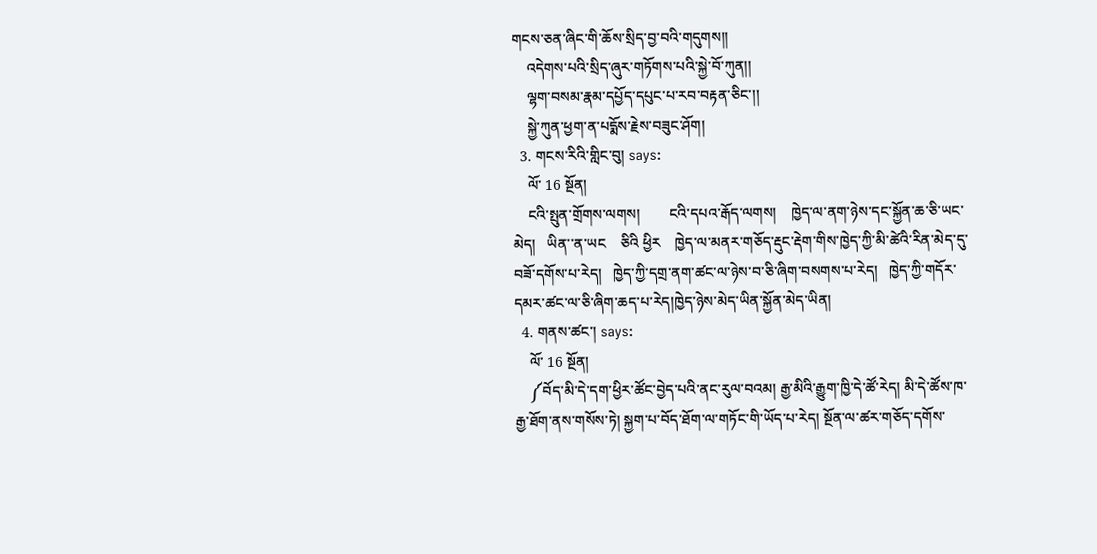གངས་ཅན་ཞིང་གི་ཆོས་སྲིད་བྱ་བའི་གདུགས།།
    འདེགས་པའི་སྲིད་ཞུར་གཏོགས་པའི་སྐྱེ་བོ་ཀུན།།
    ལྷག་བསམ་རྣམ་དཔྱོད་དཔུང་པ་རབ་བརྟན་ཅིང་།།
    སྐྱེ་ཀུན་ཕྱག་ན་པདྨོས་རྗེས་བཟུང་ཤོག།
  3. གངས་རིའི་གླིང་བུ། says:
    ལོ་ 16 སྔོན།
    ངའི་སྤུན་གྲོགས་ལགས།        ངའི་དཔའ་རྒོད་ལགས།    ཁྱེད་ལ་ནག་ཉེས་དང་སྐྱོན་ཆ་ཅི་ཡང་མེད།   ཡིན་་ན་ཡང    ཅིའི ཕྱིར    ཁྱེད་ལ་མནར་གཅོད་རྡུང་རྡེག་གིས་ཁྱེད་ཀྱི་མི་ཚེའི་རིན་མེད་དུ་བཟོ་དགོས་པ་རེད།   ཁྱེད་ཀྱི་དགྲ་ནག་ཚང་ལ་ཉེས་བ་ཅི་ཞིག་བསགས་པ་རེད།   ཁྱེད་ཀྱི་གདོར་དམར་ཚང་ལ་ཅི་ཞིག་ཆད་པ་རེད།ཁྱེད་ཉེས་མེད་ཡིན་སྐྱོན་མེད་ཡིན།
  4. གནས་ཚང་། says:
    ལོ་ 16 སྔོན།
    ༼བོད་མི་དེ་དག་ཕྱིར་ཚོང་བྱེད་པའི་ནང་རུལ་བའམ། རྒྱ་མིའི་རྒྱུག་ཁྱི་དེ་ཚོ་རེད། མི་དེ་ཚོས་ཁ་རྒྱ་ཐོག་ནས་གསོས་ཏེ། སྐྱག་པ་བོད་ཐོག་ལ་གཏོང་གི་ཡོད་པ་རེད། སྔོན་ལ་ཚར་གཅོད་དགོས་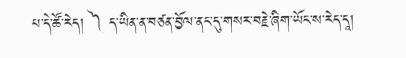པ་དེ་ཚོ་རེད། ༽ ད་ཡིན་ན་བཙན་བྱོལ་ནང་དུ་གསར་བརྗེ་ཞིག་ཡོང་ས་རེད་དཱ།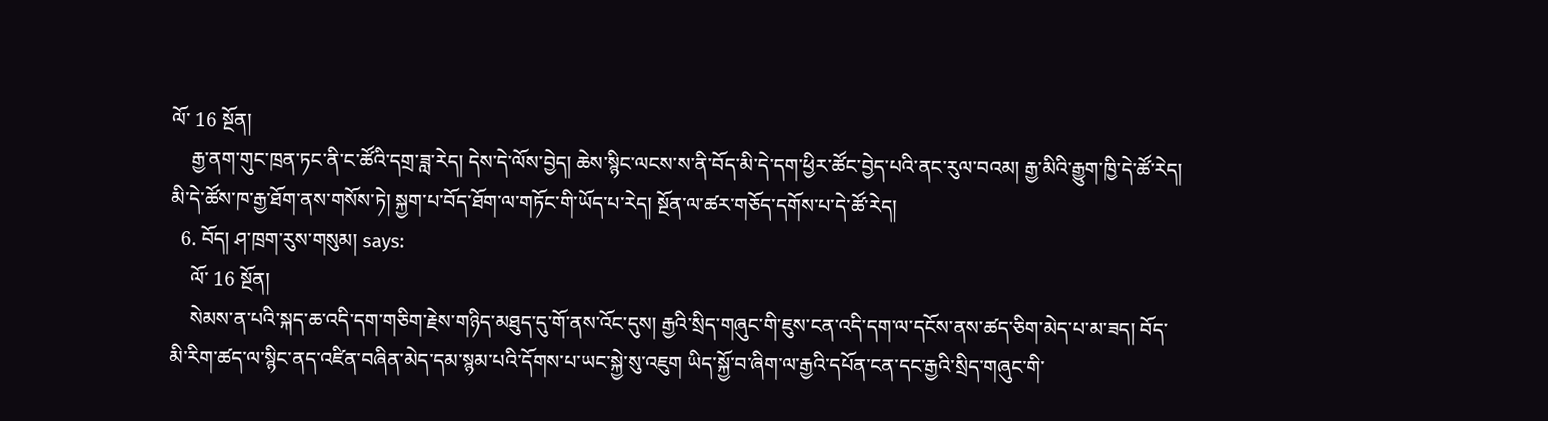ལོ་ 16 སྔོན།
    རྒྱ་ནག་གུང་ཁྲན་ཏང་ནི་ང་ཚོའི་དགྲ་ཟླ་རེད། དེས་དེ་ལོས་བྱེད། ཆེས་སྙིང་ལངས་ས་ནི་བོད་མི་དེ་དག་ཕྱིར་ཚོང་བྱེད་པའི་ནང་རུལ་བའམ། རྒྱ་མིའི་རྒྱུག་ཁྱི་དེ་ཚོ་རེད། མི་དེ་ཚོས་ཁ་རྒྱ་ཐོག་ནས་གསོས་ཏེ། སྐྱག་པ་བོད་ཐོག་ལ་གཏོང་གི་ཡོད་པ་རེད། སྔོན་ལ་ཚར་གཅོད་དགོས་པ་དེ་ཚོ་རེད།
  6. བོད། ཤ་ཁྲག་རུས་གསུམ། says:
    ལོ་ 16 སྔོན།
    སེམས་ན་པའི་སྐད་ཆ་འདི་དག་གཅིག་རྗེས་གཉིད་མཐུད་དུ་གོ་ནས་འོང་དུས། རྒྱའི་སྲིད་གཞུང་གི་ཇུས་ངན་འདི་དག་ལ་དངོས་ནས་ཚད་ཅིག་མེད་པ་མ་ཟད། བོད་མི་རིག་ཚད་ལ་སྙིང་ནད་འཛིན་བཞིན་མེད་དམ་སྙམ་པའི་དོགས་པ་ཡང་སྐྱེ་སུ་འཇུག ཡིད་སྐྱོ་བ་ཞིག་ལ་རྒྱའི་དཔོན་ངན་དང་རྒྱའི་སྲིད་གཞུང་གི་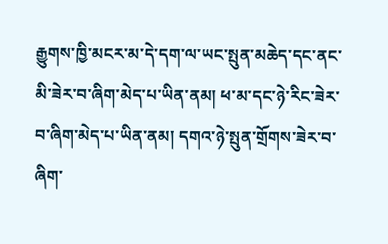རྒྱུགས་ཁྱི་མངར་མ་དེ་དག་ལ་ཡང་སྤུན་མཆེད་དང་ནང་མི་ཟེར་བ་ཞིག་མེད་པ་ཡིན་ནམ། ཕ་མ་དང་ཉེ་རིང་ཟེར་བ་ཞིག་མེད་པ་ཡིན་ནམ། དགའ་ཉེ་སྤུན་གྲོགས་ཟེར་བ་ཞིག་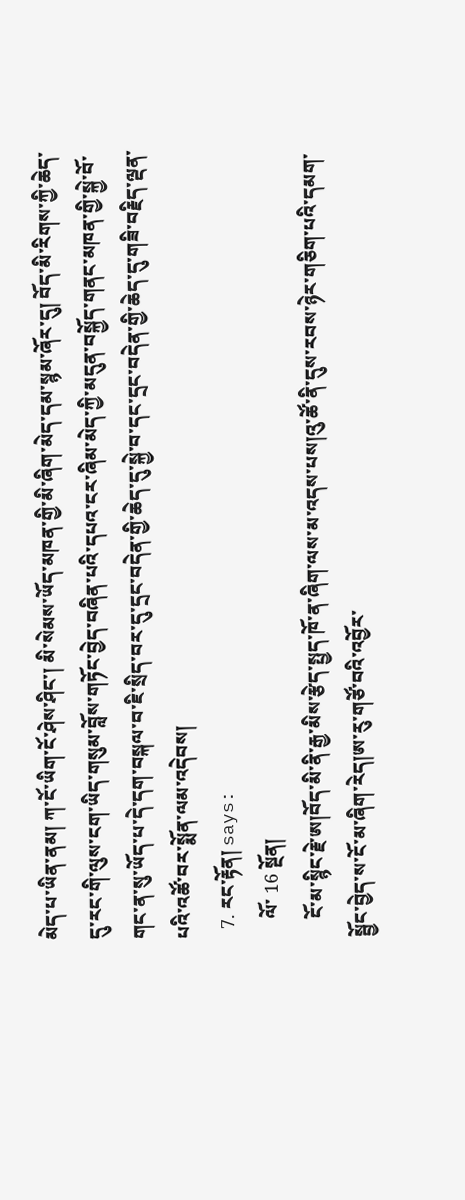མེད་པ་ཡིན་ནམ། ཀ་ངོ་ཡིག་ངོ་ཤེས་ཤིང་། མི་སེམས་ཡོད་མཁན་གྱི་མི་ཞིག་མེད་དམ་སྙམ་ཞོར་དུ། བོད་མི་རིགས་ཀྱི་ཆེད་དུ་རང་གི་ལུས་ངག་ཡིད་གསུམ་བློས་གཏོང་བྱེད་བཞིན་པའི་དཔའ་ངར་ཞིམ་མེད་ཀྱི་མདུན་བསྐྱོད་གནང་མཁན་གྱི་སྐྱེ་བོ་གང་ན་སུ་ཡོད་པ་དེ་དག་བསྐལ་བ་ཇི་སྲིད་བར་དུ་དྲང་བདེན་གྱི་ཆེད་དུ་སྐྱེ་བ་དང་དྲང་བདེན་གྱི་ཆེད་དུ་གཟི་བརྗིད་ལྡན་པའི་འཚོ་བར་སྨོན་ལམ་འདེབས།
  7. རང་རྟོན། says:
    ལོ་ 16 སྔོན།
    ངོ་མ་སྙིང་རྗེ་ཨ།བོད་མི་ནི་རྒྱ་མིས་རྩེད་སྤྱད་ཁོ་ན་ཞིག་ལས་མ་འདས་པས།འུ་ཚོ་ནི་དུས་རབས་ཉེར་གཅིག་པའི་དམག་སྦྱོང་བྱེད་ས་ངོ་མ་ཞིག་རེད།ཨ་རུ་གཙོ་བའི་འབྱོར་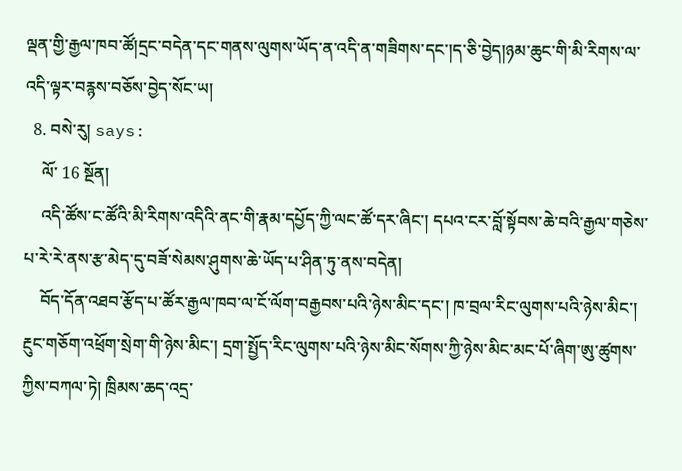ལྡན་གྱི་རྒྱལ་ཁབ་ཚོ།དྲང་བདེན་དང་གནས་ལུགས་ཡོད་ན་འདི་ན་གཟིགས་དང་།ད་ཅི་བྱེད།ཉམ་ཆུང་གི་མི་རིགས་ལ་འདི་ལྟར་བརྙས་བཅོས་བྱེད་སོང་ཡ།
  8. བསེ་རུ། says:
    ལོ་ 16 སྔོན།
    འདི་ཚོས་ང་ཚོའི་མི་རིགས་འདིའི་ནང་གི་རྣམ་དཔྱོད་ཀྱི་ལང་ཚོ་དར་ཞིང་། དཔའ་ངར་བློ་སྟོབས་ཆེ་བའི་རྒྱལ་གཅེས་པ་རེ་རེ་ནས་རྩ་མེད་དུ་བཟོ་སེམས་ཤུགས་ཆེ་ཡོད་པ་ཤིན་ཏུ་ནས་བདེན།
    བོད་དོན་འཐབ་རྩོད་པ་ཚོར་རྒྱལ་ཁབ་ལ་ངོ་ལོག་བརྒྱབས་པའི་ཉེས་མིང་དང་། ཁ་བྲལ་རིང་ལུགས་པའི་ཉེས་མིང་། རྔུང་གཅོག་འཕྲོག་སྲེག་གི་ཉེས་མིང་། དྲག་སྤྱོད་རིང་ལུགས་པའི་ཉེས་མིང་སོགས་ཀྱི་ཉེས་མིང་མང་པོ་ཞིག་ཨུ་ཚུགས་ཀྱིས་བཀལ་ཏེ། ཁྲིམས་ཆད་འདྲ་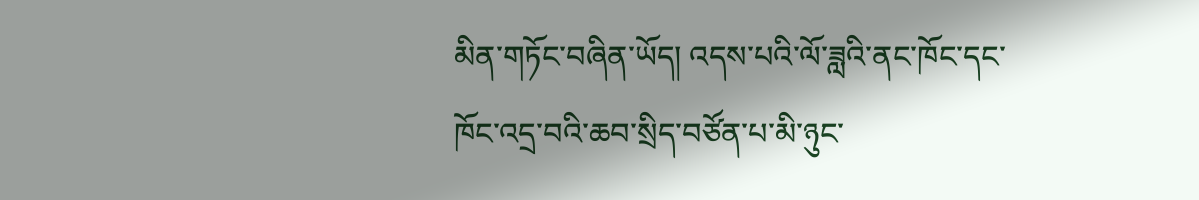མིན་གཏོང་བཞིན་ཡོད། འདས་པའི་ལོ་ཟླའི་ནང་ཁོང་དང་ཁོང་འདྲ་བའི་ཆབ་སྲིད་བཙོན་པ་མི་ཉུང་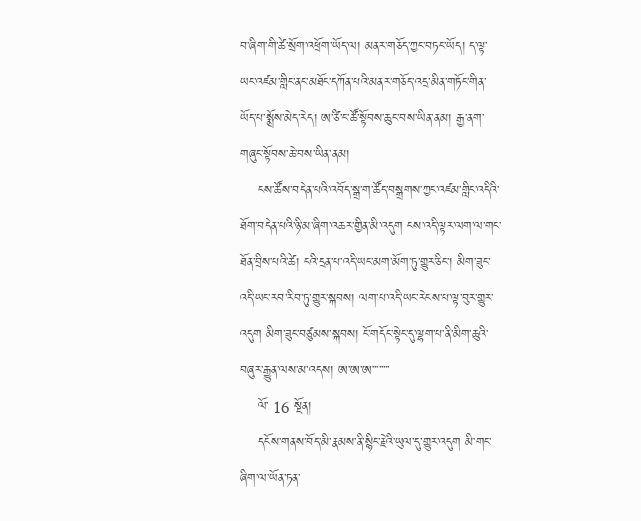བ་ཞིག་གི་ཚེ་སྲོག་འཕྲོག་ཡོད་ལ། མནར་གཅོད་ཀྱང་བཏང་ཡོད། ད་ལྟ་ཡང་འཛམ་གླིང་ནང་མཐོང་དཀོན་པའི་མནར་གཅོད་འདྲ་མིན་གཏོང་གིན་ཡོད་པ་སྨྲོས་མེད་རེད། ཨ་ཙི་ང་ཚོ་སྟོབས་ཆུང་བས་ཡིན་ནམ། རྒྱ་ནག་གཞུང་སྟོབས་ཆེ་བས་ཡིན་ནམ།
    ངས་ཚོས་བདེན་པའི་འབོད་སྒྲ་ག་ཚོད་བསྒྲགས་ཀྱང་འཛམ་གླིང་འདིའི་ཐོག་བདེན་པའི་ཉི་མ་ཞིག་འཆར་གྱིན་མི་འདུག ངས་འདི་ལྟར་ལག་ལ་གང་ཐོན་བྲིས་པའི་ཚེ། ངའི་དྲན་པ་འདི་ཡང་མག་མོག་ཏུ་གྱུར་ཅིང་། མིག་ཟུང་འདི་ཡང་རབ་རིབ་ཏུ་གྱུར་སྐབས། ལག་པ་འདི་ཡང་རེངས་པ་ལྟ་བུར་གྱུར་འདུག མིག་ཟུང་བཙུམས་སྐབས། ངོ་གདོང་སྟེང་དུ་ལྷག་པ་ནི་མིག་ཆུའི་བཞུར་རྒྱུན་ལས་མ་འདས། ཨ་ཨ་ཨ་་་་་་་་
    ལོ་ 16 སྔོན།
    དངོས་གནས་བོད་མི་རྣམས་ནི་སྙིང་རྗེའི་ཡུལ་དུ་གྱུར་འདུག མི་གང་ཞིག་ལ་ཡོན་ཏན་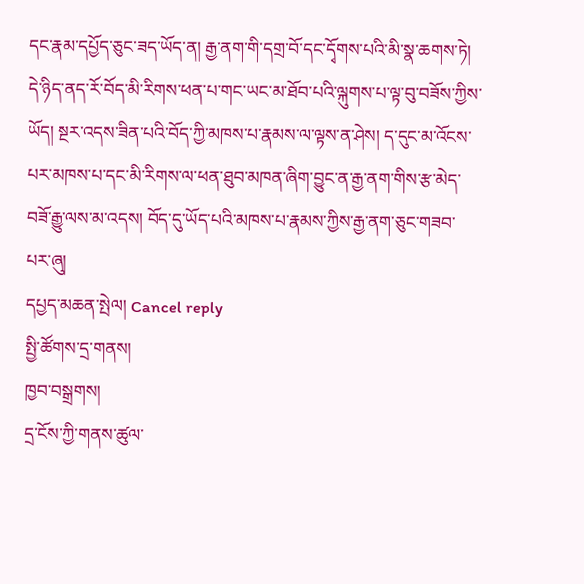དང་རྣམ་དཔྱོད་ཅུང་ཟད་ཡོད་ན། རྒྱ་ནག་གི་དགྲ་བོ་དང་དྭོགས་པའི་མི་སྣ་ཆགས་ཏེ། དེ་ཉིད་ནད་རོ་བོད་མི་རིགས་ཕན་པ་གང་ཡང་མ་ཐོབ་པའི་ལྐུགས་པ་ལྟ་བུ་བཟོས་ཀྱིས་ཡོད། སྔར་འདས་ཟིན་པའི་བོད་ཀྱི་མཁས་པ་རྣམས་ལ་ལྟས་ན་ཤེས། ད་དུང་མ་འོངས་པར་མཁས་པ་དང་མི་རིགས་ལ་ཕན་ཐུབ་མཁན་ཞིག་བྱུང་ན་རྒྱ་ནག་གིས་རྩ་མེད་བཟོ་རྒྱུ་ལས་མ་འདས། བོད་དུ་ཡོད་པའི་མཁས་པ་རྣམས་ཀྱིས་རྒྱ་ནག་ཅུང་གཟབ་པར་ཞུ།
དཔྱད་མཆན་སྤེལ། Cancel reply
སྤྱི་ཚོགས་དྲ་གནས།
ཁྱབ་བསྒྲགས།
དྲ་ངོས་ཀྱི་གནས་ཚུལ་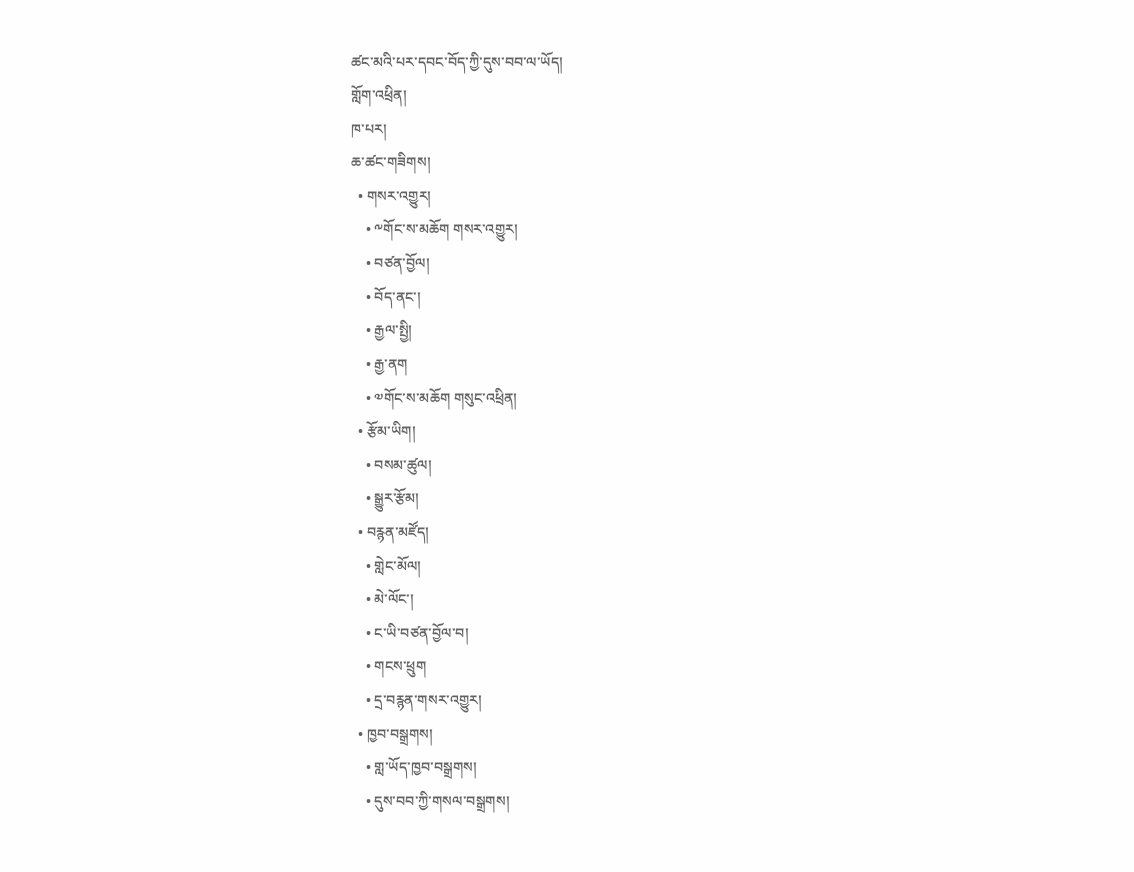ཚང་མའི་པར་དབང་བོད་ཀྱི་དུས་བབ་ལ་ཡོད།
གློག་འཕྲིན།
ཁ་པར།
ཆ་ཚང་གཟིགས།
  • གསར་འགྱུར།
    • ༸གོང་ས་མཆོག གསར་འགྱུར།
    • བཙན་བྱོལ།
    • བོད་ནང་།
    • རྒྱལ་སྤྱི།
    • རྒྱ་ནག
    • ༧གོང་ས་མཆོག གསུང་འཕྲིན།
  • རྩོམ་ཡིག།
    • བསམ་ཚུལ།
    • སྒྱུར་རྩོམ།
  • བརྙན་མཛོད།
    • གླེང་མོལ།
    • མེ་ལོང་།
    • ང་ཡི་བཙན་བྱོལ་བ།
    • གངས་ཕྲུག
    • དྲ་བརྙན་གསར་འགྱུར།
  • ཁྱབ་བསྒྲགས།
    • གླ་ཡོད་ཁྱབ་བསྒྲགས།
    • དུས་བབ་ཀྱི་གསལ་བསྒྲགས།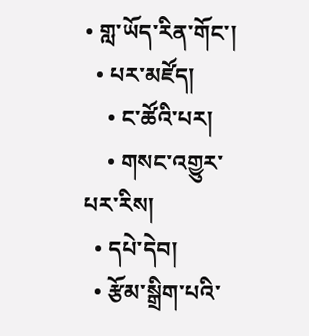• གླ་ཡོད་རིན་གོང་།
  • པར་མཛོད།
    • ང་ཚོའི་པར།
    • གསང་འགྱུར་པར་རིས།
  • དཔེ་དེབ།
  • རྩོམ་སྒྲིག་པའི་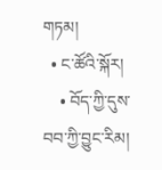གཏམ།
  • ང་ཚོའི་སྐོར།
    • བོད་ཀྱི་དུས་བབ་ཀྱི་བྱུང་རིམ།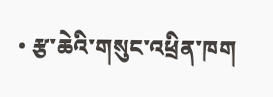• རྩ་ཆེའི་གསུང་འཕྲིན་ཁག